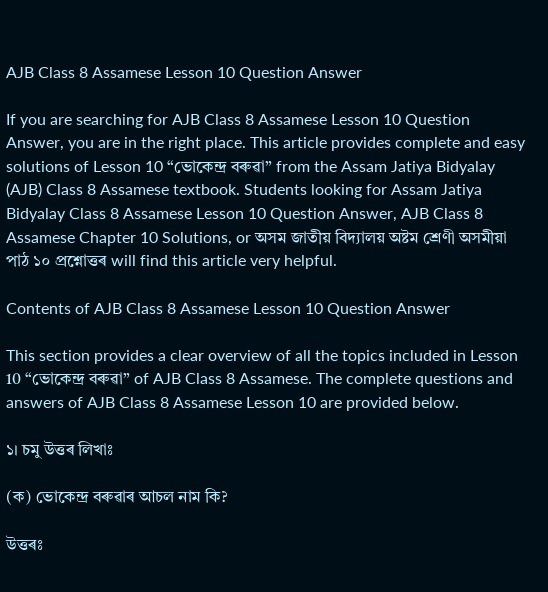AJB Class 8 Assamese Lesson 10 Question Answer

If you are searching for AJB Class 8 Assamese Lesson 10 Question Answer, you are in the right place. This article provides complete and easy solutions of Lesson 10 “ভোকেন্দ্ৰ বৰুৱা” from the Assam Jatiya Bidyalay (AJB) Class 8 Assamese textbook. Students looking for Assam Jatiya Bidyalay Class 8 Assamese Lesson 10 Question Answer, AJB Class 8 Assamese Chapter 10 Solutions, or অসম জাতীয় বিদ্যালয় অষ্টম শ্ৰেণী অসমীয়া পাঠ ১০ প্ৰশ্নোত্তৰ will find this article very helpful.

Contents of AJB Class 8 Assamese Lesson 10 Question Answer

This section provides a clear overview of all the topics included in Lesson 10 “ভোকেন্দ্ৰ বৰুৱা” of AJB Class 8 Assamese. The complete questions and answers of AJB Class 8 Assamese Lesson 10 are provided below.

১। চমু উত্তৰ লিখাঃ

(ক) ভোকেন্দ্ৰ বৰুৱাৰ আচল নাম কি?

উত্তৰঃ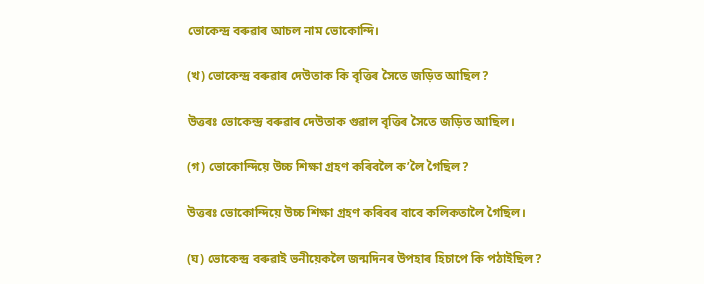ভোকেন্দ্ৰ বৰুৱাৰ আচল নাম ভোকোন্দি।

(খ) ভোকেন্দ্ৰ বৰুৱাৰ দেউতাক কি বৃত্তিৰ সৈতে জড়িত আছিল?

উত্তৰঃ ভোকেন্দ্ৰ বৰুৱাৰ দেউতাক গুৱাল বৃত্তিৰ সৈতে জড়িত আছিল।

(গ) ভোকোন্দিয়ে উচ্চ শিক্ষা গ্ৰহণ কৰিবলৈ ক’লৈ গৈছিল?

উত্তৰঃ ভোকোন্দিয়ে উচ্চ শিক্ষা গ্রহণ কৰিবৰ বাবে কলিকতালৈ গৈছিল।

(ঘ) ভোকেন্দ্ৰ বৰুৱাই ভনীয়েকলৈ জন্মদিনৰ উপহাৰ হিচাপে কি পঠাইছিল?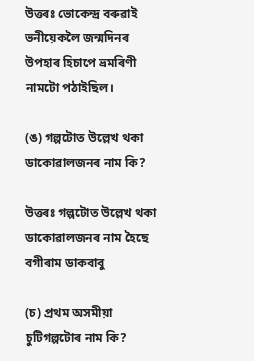উত্তৰঃ ভোকেন্দ্ৰ বৰুৱাই ভনীয়েকলৈ জন্মদিনৰ উপহাৰ হিচাপে ভ্ৰমৰিণী নামটো পঠাইছিল।

(ঙ) গল্পটোত উল্লেখ থকা ডাকোৱালজনৰ নাম কি?

উত্তৰঃ গল্পটোত উল্লেখ থকা ডাকোৱালজনৰ নাম হৈছে বগীৰাম ডাকবাবু

(চ) প্ৰথম অসমীয়া চুটিগল্পটোৰ নাম কি?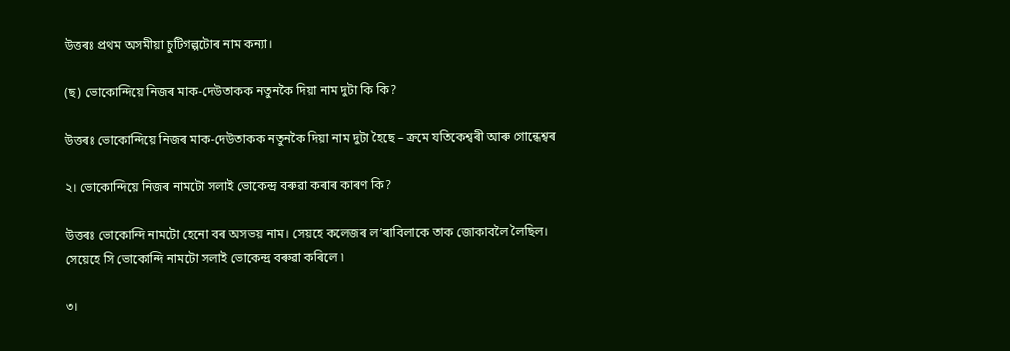উত্তৰঃ প্ৰথম অসমীয়া চুটিগল্পটোৰ নাম কন্যা।

(ছ) ভোকোন্দিয়ে নিজৰ মাক-দেউতাকক নতুনকৈ দিয়া নাম দুটা কি কি?

উত্তৰঃ ভোকোন্দিয়ে নিজৰ মাক-দেউতাকক নতুনকৈ দিয়া নাম দুটা হৈছে – ক্ৰমে যতিকেশ্বৰী আৰু গোন্ধেশ্বৰ

২। ভোকোন্দিয়ে নিজৰ নামটো সলাই ভোকেন্দ্ৰ বৰুৱা কৰাৰ কাৰণ কি?

উত্তৰঃ ভোকোন্দি নামটো হেনো বৰ অসভয় নাম। সেয়হে কলেজৰ ল’ৰাবিলাকে তাক জোকাবলৈ লৈছিল। সেয়েহে সি ভোকোন্দি নামটো সলাই ভোকেন্দ্ৰ বৰুৱা কৰিলে ৷

৩।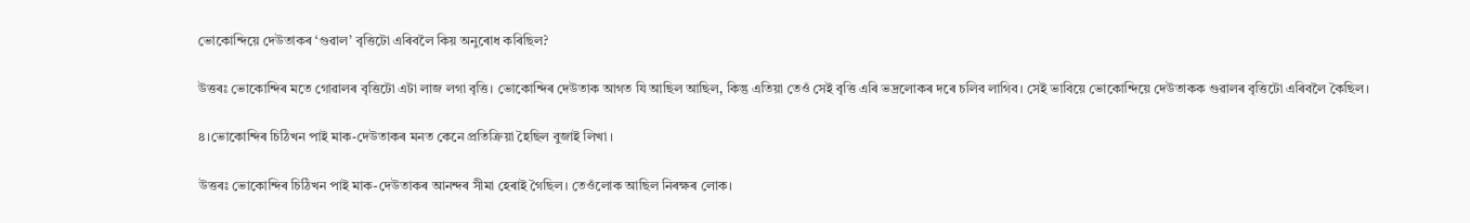ভোকোন্দিয়ে দেউতাকৰ ‘গুৱাল’ বৃত্তিটো এৰিবলৈ কিয় অনুৰোধ কৰিছিল?

উত্তৰঃ ভোকোন্দিৰ মতে গোৱালৰ বৃত্তিটো এটা লাজ লগা বৃত্তি। ভোকোন্দিৰ দেউতাক আগত যি আছিল আছিল, কিন্তু এতিয়া তেওঁ সেই বৃত্তি এৰি ভদ্ৰলোকৰ দৰে চলিব লাগিব। সেই ভাবিয়ে ভোকোন্দিয়ে দেউতাকক গুৱালৰ বৃত্তিটো এৰিবলৈ কৈছিল।

৪।ভোকোন্দিৰ চিঠিখন পাই মাক-দেউতাকৰ মনত কেনে প্ৰতিক্ৰিয়া হৈছিল বুজাই লিখা ।

উত্তৰঃ ভোকোন্দিৰ চিঠিখন পাই মাক-দেউতাকৰ আনন্দৰ সীমা হেৰাই গৈছিল। তেওঁলোক আছিল নিৰক্ষৰ লোক।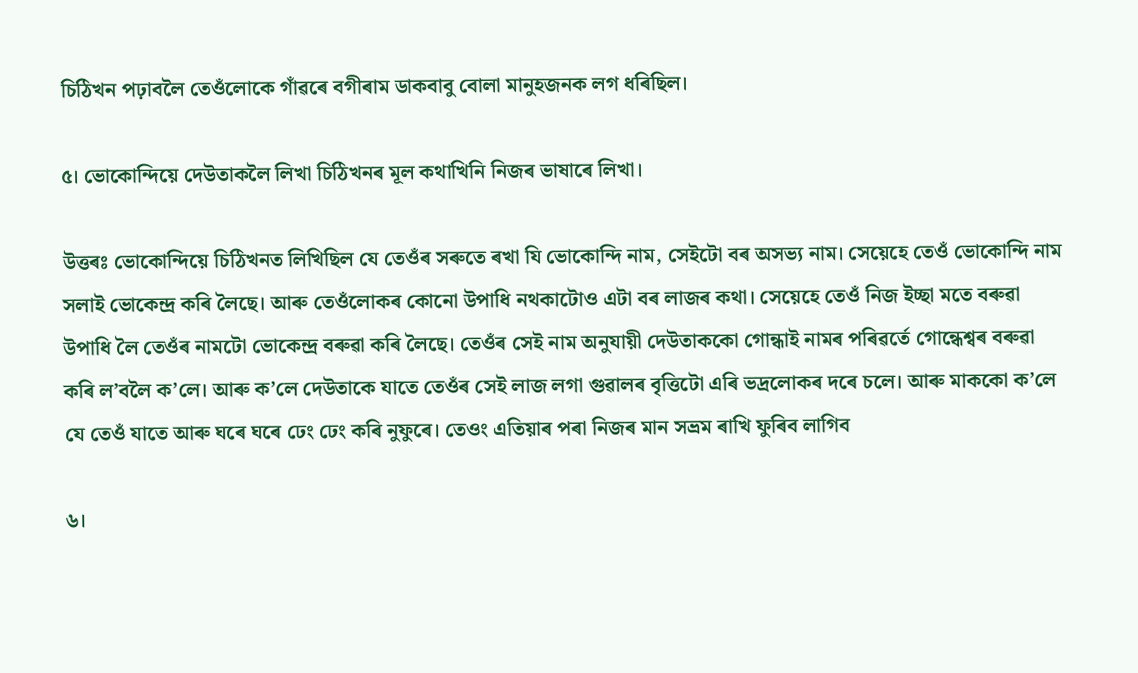চিঠিখন পঢ়াবলৈ তেওঁলোকে গাঁৱৰে বগীৰাম ডাকবাবু বোলা মানুহজনক লগ ধৰিছিল।

৫। ভোকোন্দিয়ে দেউতাকলৈ লিখা চিঠিখনৰ মূল কথাখিনি নিজৰ ভাষাৰে লিখা।

উত্তৰঃ ভোকোন্দিয়ে চিঠিখনত লিখিছিল যে তেওঁৰ সৰুতে ৰখা যি ভোকোন্দি নাম, সেইটো বৰ অসভ্য নাম। সেয়েহে তেওঁ ভোকোন্দি নাম সলাই ভোকেন্দ্ৰ কৰি লৈছে। আৰু তেওঁলোকৰ কোনো উপাধি নথকাটোও এটা বৰ লাজৰ কথা। সেয়েহে তেওঁ নিজ ইচ্ছা মতে বৰুৱা উপাধি লৈ তেওঁৰ নামটো ভোকেন্দ্ৰ বৰুৱা কৰি লৈছে। তেওঁৰ সেই নাম অনুযায়ী দেউতাককো গোন্ধাই নামৰ পৰিৱৰ্তে গোন্ধেশ্বৰ বৰুৱা কৰি ল’বলৈ ক’লে। আৰু ক’লে দেউতাকে যাতে তেওঁৰ সেই লাজ লগা গুৱালৰ বৃত্তিটো এৰি ভদ্ৰলোকৰ দৰে চলে। আৰু মাককো ক’লে যে তেওঁ যাতে আৰু ঘৰে ঘৰে ঢেং ঢেং কৰি নুফুৰে। তেওং এতিয়াৰ পৰা নিজৰ মান সভ্ৰম ৰাখি ফুৰিব লাগিব

৬।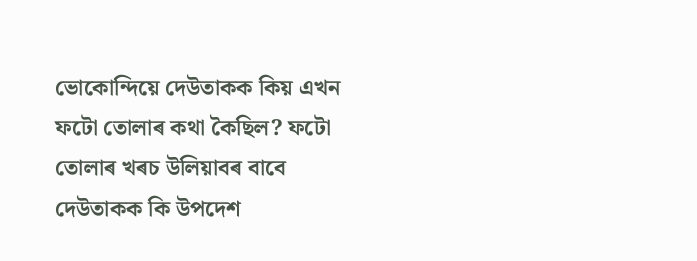ভোকোন্দিয়ে দেউতাকক কিয় এখন ফটো তোলাৰ কথা কৈছিল? ফটো তোলাৰ খৰচ উলিয়াবৰ বাবে দেউতাকক কি উপদেশ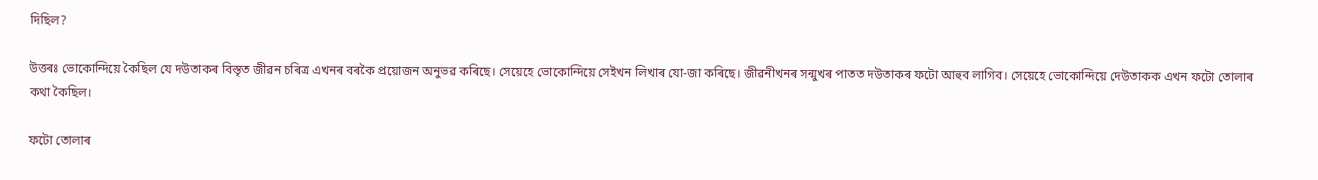দিছিল?

উত্তৰঃ ভোকোন্দিয়ে কৈছিল যে দউতাকৰ বিস্তৃত জীৱন চৰিত্ৰ এখনৰ বৰকৈ প্ৰয়োজন অনুভৱ কৰিছে। সেয়েহে ভোকোন্দিয়ে সেইখন লিখাৰ যো-জা কৰিছে। জীৱনীখনৰ সন্মুখৰ পাতত দউতাকৰ ফটো আহুব লাগিব। সেয়েহে ভোকোন্দিয়ে দেউতাকক এখন ফটো তোলাৰ কথা কৈছিল।

ফটো তোলাৰ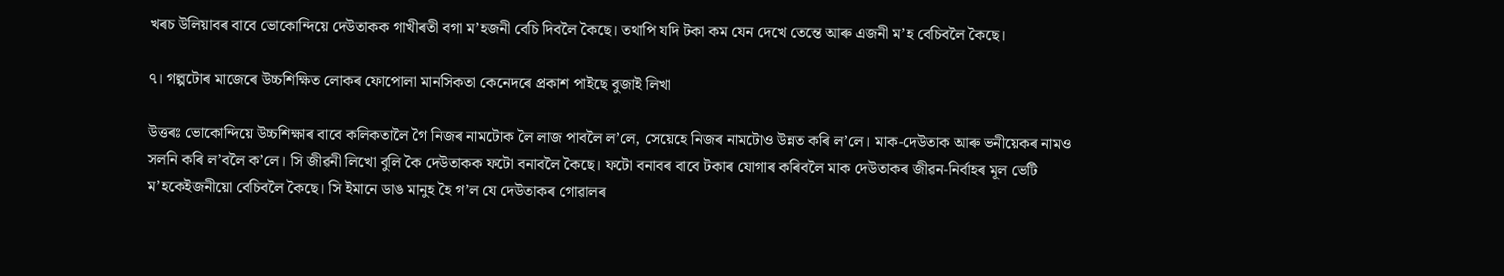খৰচ উলিয়াবৰ বাবে ভোকোন্দিয়ে দেউতাকক গাখীৰতী বগা ম’হজনী বেচি দিবলৈ কৈছে। তথাপি যদি টকা কম যেন দেখে তেন্তে আৰু এজনী ম’হ বেচিবলৈ কৈছে।

৭। গল্পটোৰ মাজেৰে উচ্চশিক্ষিত লোকৰ ফোপোলা মানসিকতা কেনেদৰে প্ৰকাশ পাইছে বুজাই লিখা

উত্তৰঃ ভোকোন্দিয়ে উচ্চশিক্ষাৰ বাবে কলিকতালৈ গৈ নিজৰ নামটোক লৈ লাজ পাবলৈ ল’লে, সেয়েহে নিজৰ নামটোও উন্নত কৰি ল’লে। মাক-দেউতাক আৰু ভনীয়েকৰ নামও সলনি কৰি ল’বলৈ ক’লে। সি জীৱনী লিখো বুলি কৈ দেউতাকক ফটো বনাবলৈ কৈছে। ফটো বনাবৰ বাবে টকাৰ যোগাৰ কৰিবলৈ মাক দেউতাকৰ জীৱন-নিৰ্বাহৰ মূল ভেটি ম’হকেইজনীয়ো বেচিবলৈ কৈছে। সি ইমানে ডাঙ মানুহ হৈ গ’ল যে দেউতাকৰ গোৱালৰ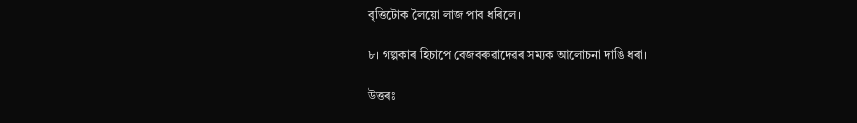বৃত্তিটোক লৈয়ো লাজ পাব ধৰিলে।

৮। গল্পকাৰ হিচাপে বেজবৰুৱাদেৱৰ সম্যক আলোচনা দাঙি ধৰা।

উত্তৰঃ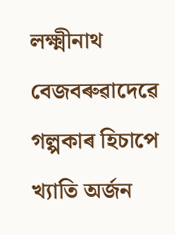লক্ষ্মীনাথ বেজবৰুৱাদেৱে গল্পকাৰ হিচাপে খ্যাতি অর্জন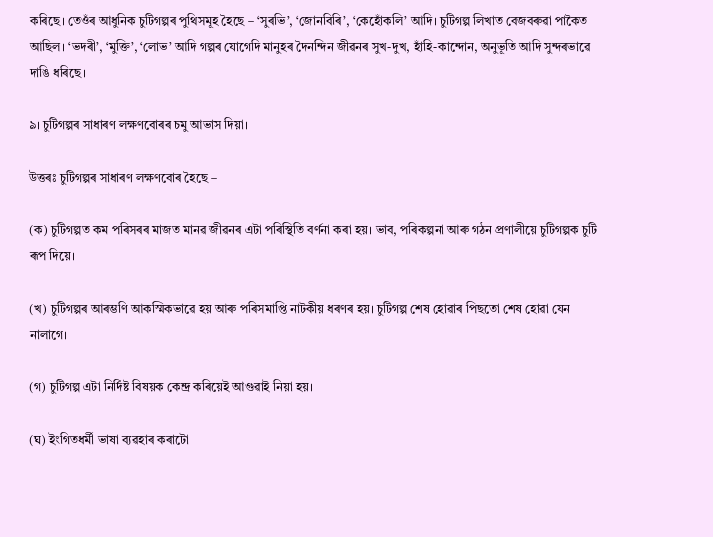কৰিছে। তেওঁৰ আধুনিক চুটিগল্পৰ পুথিসমূহ হৈছে – ‘সুৰভি’, ‘জোনবিৰি’, ‘কেহোঁকলি’ আদি। চুটিগল্প লিখাত বেজবৰুৱা পাকৈত আছিল। ‘ভদৰী’, ‘মুক্তি’, ‘লোভ’ আদি গল্পৰ যোগেদি মানুহৰ দৈনন্দিন জীৱনৰ সুখ-দুখ, হাঁহি-কান্দোন, অনুভূতি আদি সুন্দৰভাৱে দাঙি ধৰিছে।

৯। চুটিগল্পৰ সাধাৰণ লক্ষণবোৰৰ চমু আভাস দিয়া।

উত্তৰঃ চুটিগল্পৰ সাধাৰণ লক্ষণবোৰ হৈছে –

(ক) চুটিগল্পত কম পৰিসৰৰ মাজত মানৱ জীৱনৰ এটা পৰিস্থিতি বৰ্ণনা কৰা হয়। ভাব, পৰিকল্পনা আৰু গঠন প্রণালীয়ে চুটিগল্পক চুটি ৰূপ দিয়ে।

(খ) চুটিগল্পৰ আৰম্ভণি আকস্মিকভাৱে হয় আৰু পৰিসমাপ্তি নাটকীয় ধৰণৰ হয়। চুটিগল্প শেষ হোৱাৰ পিছতো শেষ হোৱা যেন নালাগে।

(গ) চুটিগল্প এটা নিৰ্দিষ্ট বিষয়ক কেন্দ্ৰ কৰিয়েই আগুৱাই নিয়া হয়।

(ঘ) ইংগিতধর্মী ভাষা ব্যৱহাৰ কৰাটো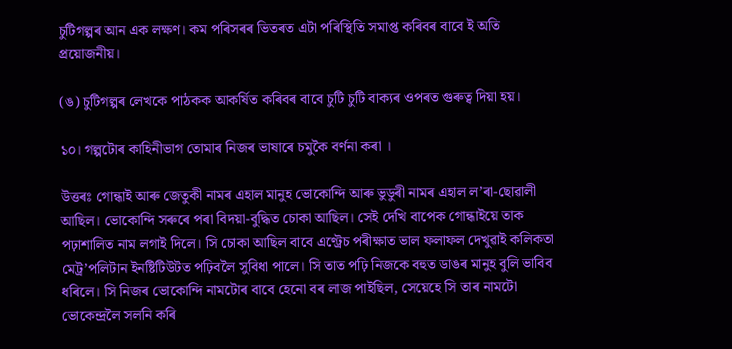চুটিগল্পৰ আন এক লক্ষণ। কম পৰিসৰৰ ভিতৰত এটা পৰিস্থিতি সমাপ্ত কৰিবৰ বাবে ই অতি প্রয়োজনীয়।

(ঙ) চুটিগল্পৰ লেখকে পাঠকক আকৰ্ষিত কৰিবৰ বাবে চুটি চুটি বাক্যৰ ওপৰত গুৰুত্ব দিয়া হয়।

১০। গল্পটোৰ কাহিনীভাগ তোমাৰ নিজৰ ভাষাৰে চমুকৈ বৰ্ণনা কৰা ।

উত্তৰঃ গোন্ধাই আৰু জেতুকী নামৰ এহাল মানুহ ভোকোন্দি আৰু ভুডুৰী নামৰ এহাল ল’ৰা-ছোৱালী আছিল। ভোকোন্দি সৰুৰে পৰা বিদয়া-বুদ্ধিত চোকা আছিল। সেই দেখি বাপেক গোন্ধাইয়ে তাক পঢ়াশালিত নাম লগাই দিলে। সি চোকা আছিল বাবে এণ্ট্ৰেচ পৰীক্ষাত ভাল ফলাফল দেখুৱাই কলিকতা মেট্ৰ’পলিটান ইনষ্টিটিউটত পঢ়িবলৈ সুবিধা পালে। সি তাত পঢ়ি নিজকে বহুত ডাঙৰ মানুহ বুলি ভাবিব ধৰিলে। সি নিজৰ ভোকোন্দি নামটোৰ বাবে হেনো বৰ লাজ পাইছিল, সেয়েহে সি তাৰ নামটো ভোকেন্দ্ৰলৈ সলনি কৰি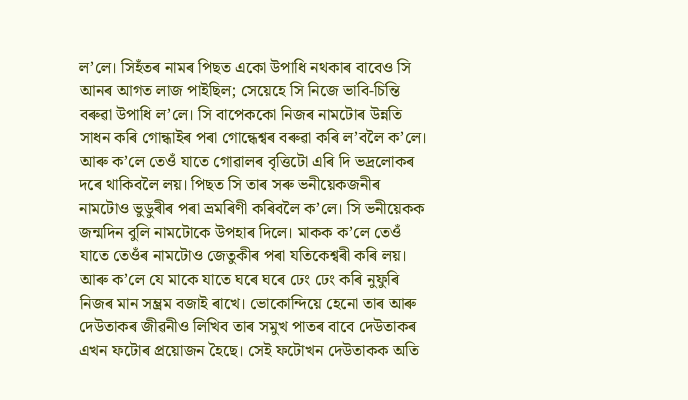ল’লে। সিহঁতৰ নামৰ পিছত একো উপাধি নথকাৰ বাবেও সি আনৰ আগত লাজ পাইছিল; সেয়েহে সি নিজে ভাবি-চিন্তি বৰুৱা উপাধি ল’লে। সি বাপেককো নিজৰ নামটোৰ উন্নতি সাধন কৰি গোন্ধাইৰ পৰা গোন্ধেশ্বৰ বৰুৱা কৰি ল’বলৈ ক’লে। আৰু ক’লে তেওঁ যাতে গোৱালৰ বৃত্তিটো এৰি দি ভদ্ৰলোকৰ দৰে থাকিবলৈ লয়। পিছত সি তাৰ সৰু ভনীয়েকজনীৰ নামটোও ভুডুৰীৰ পৰা ভ্ৰমৰিণী কৰিবলৈ ক’লে। সি ভনীয়েকক জন্মদিন বুলি নামটোকে উপহাৰ দিলে। মাকক ক’লে তেওঁ যাতে তেওঁৰ নামটোও জেতুকীৰ পৰা যতিকেশ্বৰী কৰি লয়। আৰু ক’লে যে মাকে যাতে ঘৰে ঘৰে ঢেং ঢেং কৰি নুফুৰি নিজৰ মান সম্ভ্রম বজাই ৰাখে। ভোকোন্দিয়ে হেনো তাৰ আৰু দেউতাকৰ জীৱনীও লিখিব তাৰ সমুখ পাতৰ বাবে দেউতাকৰ এখন ফটোৰ প্ৰয়োজন হৈছে। সেই ফটোখন দেউতাকক অতি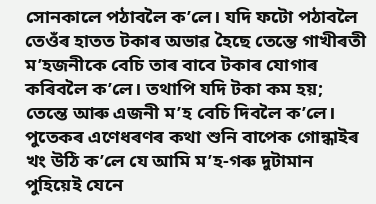সোনকালে পঠাবলৈ ক’লে। যদি ফটো পঠাবলৈ তেওঁৰ হাতত টকাৰ অভাৱ হৈছে তেন্তে গাখীৰতী ম’হজনীকে বেচি তাৰ বাবে টকাৰ যোগাৰ কৰিবলৈ ক’লে। তথাপি যদি টকা কম হয়; তেন্তে আৰু এজনী ম’হ বেচি দিবলৈ ক’লে। পুতেকৰ এণেধৰণৰ কথা শুনি বাপেক গোন্ধাইৰ খং উঠি ক’লে যে আমি ম’হ-গৰু দুটামান পুহিয়েই যেনে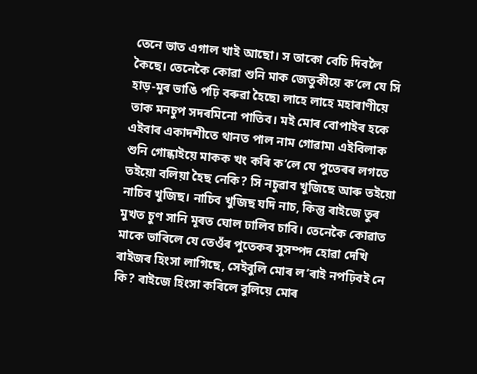তেনে ভাত এগাল খাই আছো। স তাকো বেচি দিবলৈ কৈছে। তেনেকৈ কোৱা শুনি মাক জেতুকীয়ে ক’লে যে সি হাড়-মূৰ ভাঙি পঢ়ি বৰুৱা হৈছে৷ লাহে লাহে মহাৰাণীয়ে তাক মনচুপ সদৰমিনো পাতিব। মই মোৰ বোপাইৰ হকে এইবাৰ একাদশীতে থানত পাল নাম গোৱাম৷ এইবিলাক শুনি গোন্ধাইয়ে মাকক খং কৰি ক’লে যে পুতেৰৰ লগতে তইয়ো বলিয়া হৈছ নেকি? সি নচুৱাব খুজিছে আৰু তইয়ো নাচিব খুজিছ। নাচিব খুজিছ যদি নাচ, কিন্তু ৰাইজে তুৰ মুখত চুণ সানি মূৰত ঘোল ঢালিব চাবি। তেনেকৈ কোৱাত মাকে ভাবিলে যে তেওঁৰ পুতেকৰ সুসম্পদ হোৱা দেখি ৰাইজৰ হিংসা লাগিছে, সেইবুলি মোৰ ল’ৰাই নপঢ়িবই নে কি? ৰাইজে হিংসা কৰিলে বুলিয়ে মোৰ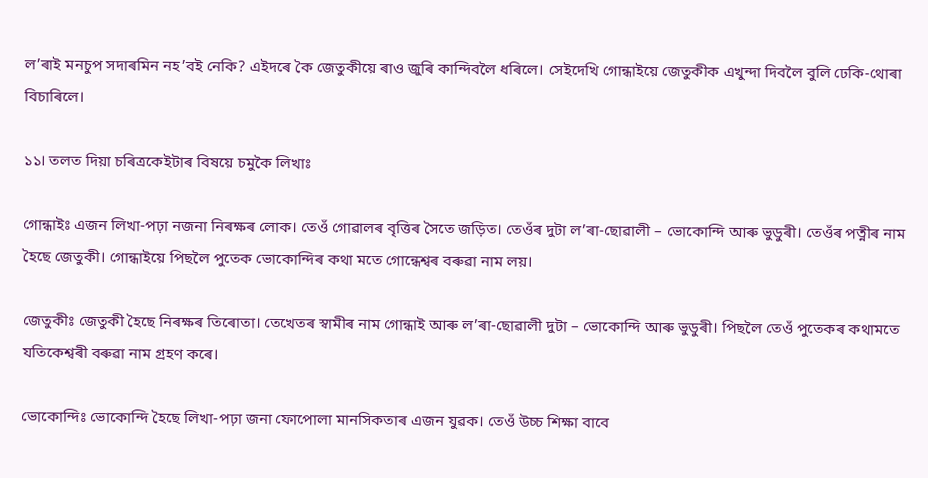ল’ৰাই মনচুপ সদাৰমিন নহ’বই নেকি? এইদৰে কৈ জেতুকীয়ে ৰাও জুৰি কান্দিবলৈ ধৰিলে। সেইদেখি গোন্ধাইয়ে জেতুকীক এখুন্দা দিবলৈ বুলি ঢেকি-থোৰা বিচাৰিলে।

১১। তলত দিয়া চৰিত্ৰকেইটাৰ বিষয়ে চমুকৈ লিখাঃ

গোন্ধাইঃ এজন লিখা-পঢ়া নজনা নিৰক্ষৰ লোক। তেওঁ গোৱালৰ বৃত্তিৰ সৈতে জড়িত। তেওঁৰ দুটা ল’ৰা-ছোৱালী – ভোকোন্দি আৰু ভুডুৰী। তেওঁৰ পত্নীৰ নাম হৈছে জেতুকী। গোন্ধাইয়ে পিছলৈ পুতেক ভোকোন্দিৰ কথা মতে গোন্ধেশ্বৰ বৰুৱা নাম লয়।

জেতুকীঃ জেতুকী হৈছে নিৰক্ষৰ তিৰোতা। তেখেতৰ স্বামীৰ নাম গোন্ধাই আৰু ল’ৰা-ছোৱালী দুটা – ভোকোন্দি আৰু ভুডুৰী। পিছলৈ তেওঁ পুতেকৰ কথামতে যতিকেশ্বৰী বৰুৱা নাম গ্ৰহণ কৰে।

ভোকোন্দিঃ ভোকোন্দি হৈছে লিখা-পঢ়া জনা ফোপোলা মানসিকতাৰ এজন যুৱক। তেওঁ উচ্চ শিক্ষা বাবে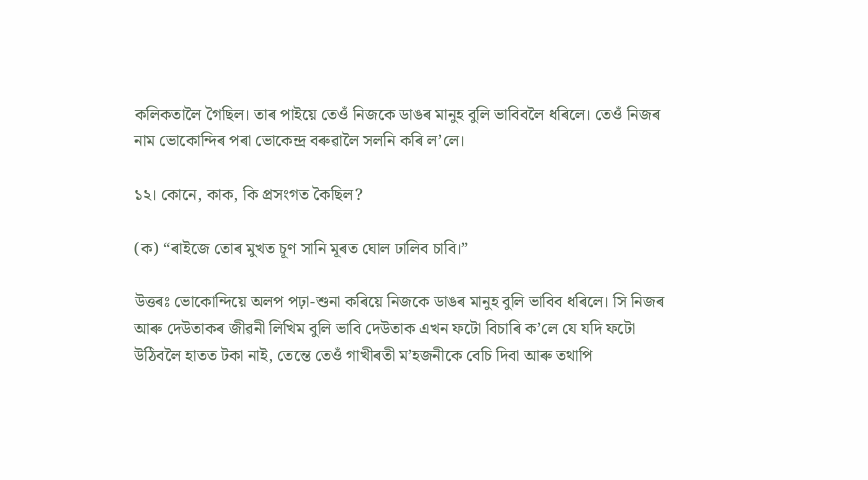কলিকতালৈ গৈছিল। তাৰ পাইয়ে তেওঁ নিজকে ডাঙৰ মানুহ বুলি ভাবিবলৈ ধৰিলে। তেওঁ নিজৰ নাম ভোকোন্দিৰ পৰা ভোকেন্দ্ৰ বৰুৱালৈ সলনি কৰি ল’লে।

১২। কোনে, কাক, কি প্ৰসংগত কৈছিল?

(ক) “ৰাইজে তোৰ মুখত চূণ সানি মূৰত ঘোল ঢালিব চাবি।”

উত্তৰঃ ভোকোন্দিয়ে অলপ পঢ়া-শুনা কৰিয়ে নিজকে ডাঙৰ মানুহ বুলি ভাবিব ধৰিলে। সি নিজৰ আৰু দেউতাকৰ জীৱনী লিখিম বুলি ভাবি দেউতাক এখন ফটো বিচাৰি ক’লে যে যদি ফটো উঠিবলৈ হাতত টকা নাই, তেন্তে তেওঁ গাখীৰতী ম’হজনীকে বেচি দিবা আৰু তথাপি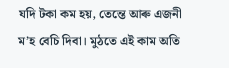যদি টকা কম হয়, তেন্তে আৰু এজনী ম’হ বেচি দিবা। মুঠতে এই কাম অতি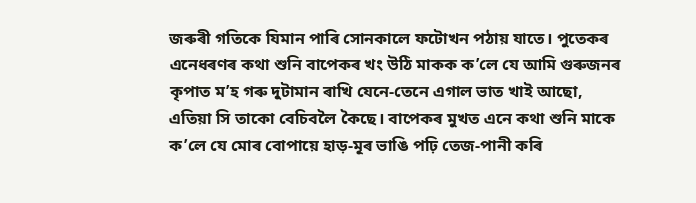জৰুৰী গতিকে যিমান পাৰি সোনকালে ফটোখন পঠায় যাতে। পুতেকৰ এনেধৰণৰ কথা শুনি বাপেকৰ খং উঠি মাকক ক’লে যে আমি গুৰুজনৰ কৃপাত ম’হ গৰু দুটামান ৰাখি যেনে-তেনে এগাল ভাত খাই আছো, এতিয়া সি তাকো বেচিবলৈ কৈছে। বাপেকৰ মুখত এনে কথা শুনি মাকে ক’লে যে মোৰ বোপায়ে হাড়-মূৰ ভাঙি পঢ়ি তেজ-পানী কৰি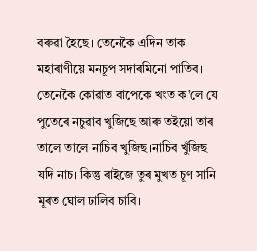বৰুৱা হৈছে। তেনেকৈ এদিন তাক মহাৰাণীয়ে মনচূপ সদাৰমিনো পাতিব। তেনেকৈ কোৱাত বাপেকে খংত ক’লে যে পুতেৰে নচুৱাব খুজিছে আৰু তইয়ো তাৰ তালে তালে নাচিব খুজিছ।নাচিব খুঁজিছ যদি নাচ। কিন্তু ৰাইজে তুৰ মুখত চূণ সানি মূৰত ঘোল ঢালিব চাবি।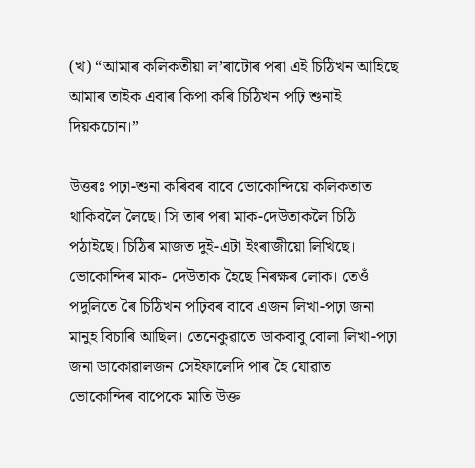(খ) “আমাৰ কলিকতীয়া ল’ৰাটোৰ পৰা এই চিঠিখন আহিছে আমাৰ তাইক এবাৰ কিপা কৰি চিঠিখন পঢ়ি শুনাই দিয়কচোন।”

উত্তৰঃ পঢ়া-শুনা কৰিবৰ বাবে ভোকোন্দিয়ে কলিকতাত থাকিবলৈ লৈছে। সি তাৰ পৰা মাক-দেউতাকলৈ চিঠি পঠাইছে। চিঠিৰ মাজত দুই-এটা ইংৰাজীয়ো লিখিছে। ভোকোন্দিৰ মাক- দেউতাক হৈছে নিৰক্ষৰ লোক। তেওঁ পদুলিতে ৰৈ চিঠিখন পঢ়িবৰ বাবে এজন লিখা-পঢ়া জনা মানুহ বিচাৰি আছিল। তেনেকুৱাতে ডাকবাবু বোলা লিখা-পঢ়া জনা ডাকোৱালজন সেইফালেদি পাৰ হৈ যোৱাত ভোকোন্দিৰ বাপেকে মাতি উক্ত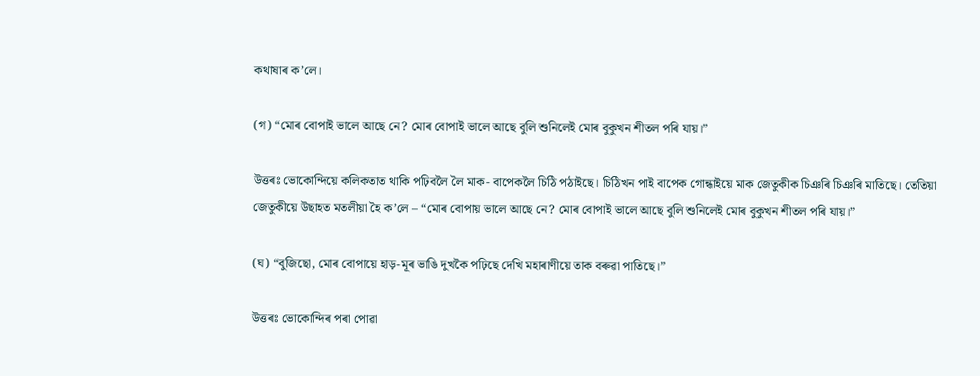কথাষাৰ ক’লে।

(গ) “মোৰ বোপাই ভালে আছে নে? মোৰ বোপাই ভালে আছে বুলি শুনিলেই মোৰ বুকুখন শীতল পৰি যায়।”

উত্তৰঃ ভোকোন্দিয়ে কলিকতাত থাকি পঢ়িবলৈ লৈ মাক- বাপেকলৈ চিঠি পঠাইছে। চিঠিখন পাই বাপেক গোন্ধাইয়ে মাক জেতুকীক চিঞৰি চিঞৰি মাতিছে। তেতিয়া জেতুকীয়ে উছাহত মতলীয়া হৈ ক’লে – “মোৰ বোপায় ভালে আছে নে? মোৰ বোপাই ভালে আছে বুলি শুনিলেই মোৰ বুকুখন শীতল পৰি যায়।”

(ঘ) “বুজিছো, মোৰ বোপায়ে হাড়-মূৰ ভাঙি দুখকৈ পঢ়িছে দেখি মহাৰাণীয়ে তাক বৰুৱা পাতিছে।”

উত্তৰঃ ভোকোন্দিৰ পৰা পোৱা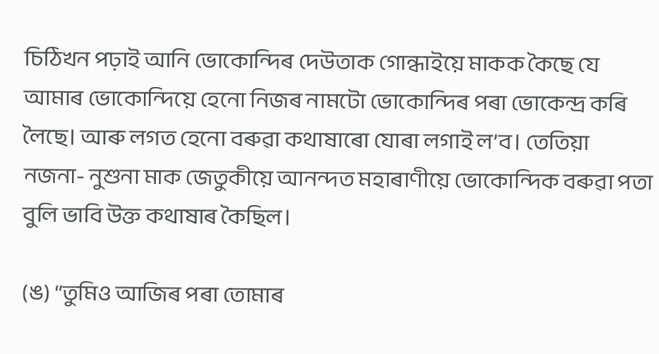চিঠিখন পঢ়াই আনি ভোকোন্দিৰ দেউতাক গোন্ধাইয়ে মাকক কৈছে যে আমাৰ ভোকোন্দিয়ে হেনো নিজৰ নামটো ভোকোন্দিৰ পৰা ভোকেন্দ্ৰ কৰি লৈছে। আৰু লগত হেনো বৰুৱা কথাষাৰো যোৰা লগাই ল’ব। তেতিয়া নজনা- নুশুনা মাক জেতুকীয়ে আনন্দত মহাৰাণীয়ে ভোকোন্দিক বৰুৱা পতা বুলি ভাবি উক্ত কথাষাৰ কৈছিল।

(ঙ) “তুমিও আজিৰ পৰা তোমাৰ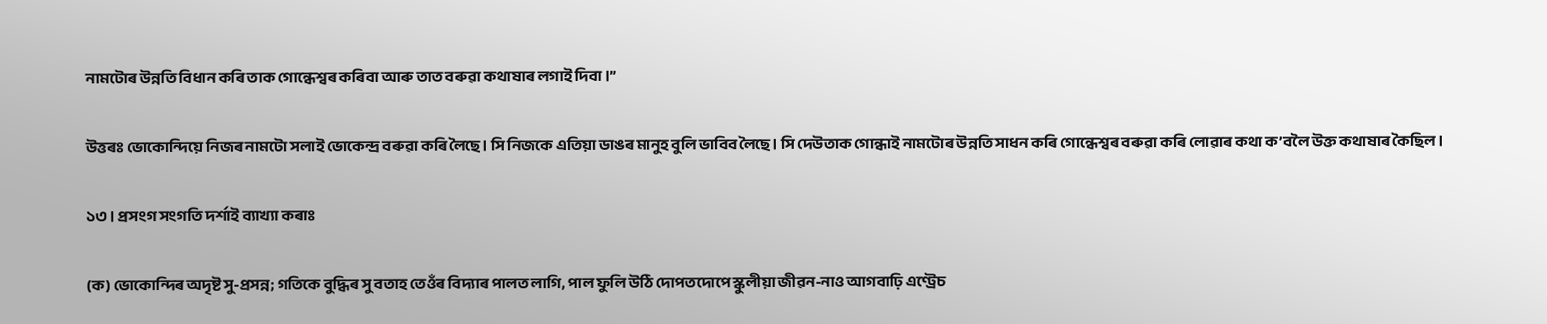নামটোৰ উন্নতি বিধান কৰি তাক গোন্ধেশ্বৰ কৰিবা আৰু তাত বৰুৱা কথাষাৰ লগাই দিবা।”

উত্তৰঃ ভোকোন্দিয়ে নিজৰ নামটো সলাই ভোকেন্দ্ৰ বৰুৱা কৰি লৈছে। সি নিজকে এতিয়া ডাঙৰ মানুহ বুলি ভাবিব লৈছে। সি দেউতাক গোন্ধাই নামটোৰ উন্নতি সাধন কৰি গোন্ধেশ্বৰ বৰুৱা কৰি লোৱাৰ কথা ক’বলৈ উক্ত কথাষাৰ কৈছিল।

১৩। প্রসংগ সংগতি দৰ্শাই ব্যাখ্যা কৰাঃ

(ক) ভোকোন্দিৰ অদৃষ্ট সু-প্রসন্ন; গতিকে বুদ্ধিৰ সু বতাহ তেওঁৰ বিদ্যাৰ পালত লাগি, পাল ফুলি উঠি দোপতদোপে স্কুলীয়া জীৱন-নাও আগবাঢ়ি এণ্ট্ৰেচ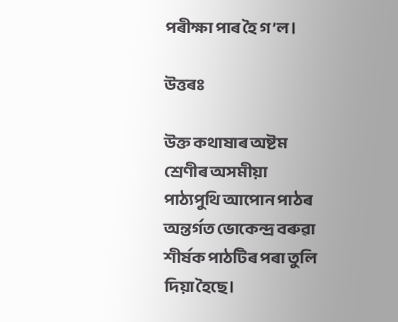পৰীক্ষা পাৰ হৈ গ’ল।

উত্তৰঃ

উক্ত কথাষাৰ অষ্টম শ্ৰেণীৰ অসমীয়া পাঠ্যপুথি আপোন পাঠৰ অন্তৰ্গত ভোকেন্দ্ৰ বৰুৱা শীৰ্ষক পাঠটিৰ পৰা তুলি দিয়া হৈছে।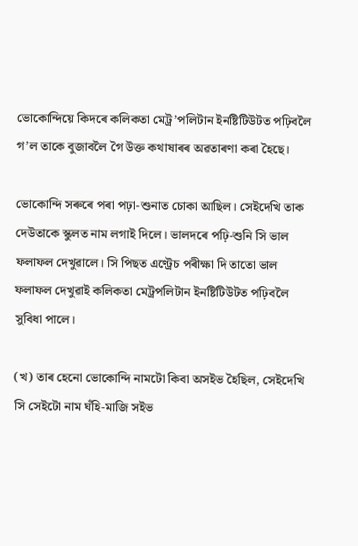ভোকোন্দিয়ে কিদৰে কলিকতা মেট্ৰ’পলিটান ইনষ্টিটিউটত পঢ়িবলৈ গ’ল তাকে বুজাবলৈ গৈ উক্ত কথাষাৰৰ অৱতাৰণা কৰা হৈছে।

ভোকোন্দি সৰুৰে পৰা পঢ়া-শুনাত চোকা আছিল। সেইদেখি তাক দেউতাকে স্কুলত নাম লগাই দিলে। ভালদৰে পঢ়ি-শুনি সি ভাল ফলাফল দেখুৱালে। সি পিছত এণ্ট্ৰেচ পৰীক্ষা দি তাতো ভাল ফলাফল দেখুৱাই কলিকতা মেট্রপলিটান ইনষ্টিটিউটত পঢ়িবলৈ সুবিধা পালে।

(খ) তাৰ হেনো ভোকোন্দি নামটো কিবা অসইভ হৈছিল, সেইদেখি সি সেইটো নাম ঘঁহি-মাজি সইভ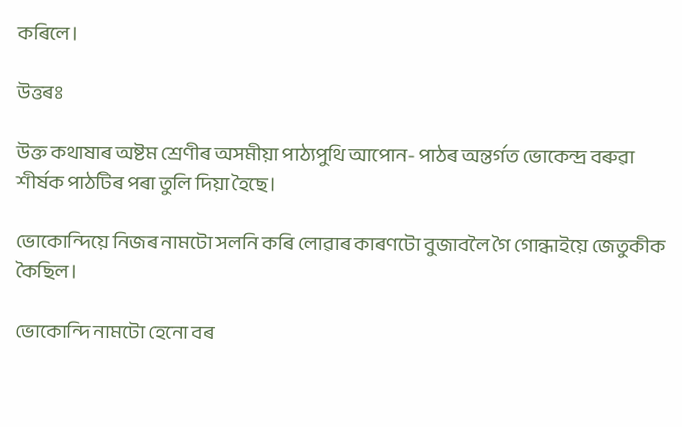কৰিলে।

উত্তৰঃ

উক্ত কথাষাৰ অষ্টম শ্ৰেণীৰ অসমীয়া পাঠ্যপুথি আপোন- পাঠৰ অন্তৰ্গত ভোকেন্দ্ৰ বৰুৱা শীৰ্ষক পাঠটিৰ পৰা তুলি দিয়া হৈছে।

ভোকোন্দিয়ে নিজৰ নামটো সলনি কৰি লোৱাৰ কাৰণটো বুজাবলৈ গৈ গোন্ধাইয়ে জেতুকীক কৈছিল।

ভোকোন্দি নামটো হেনো বৰ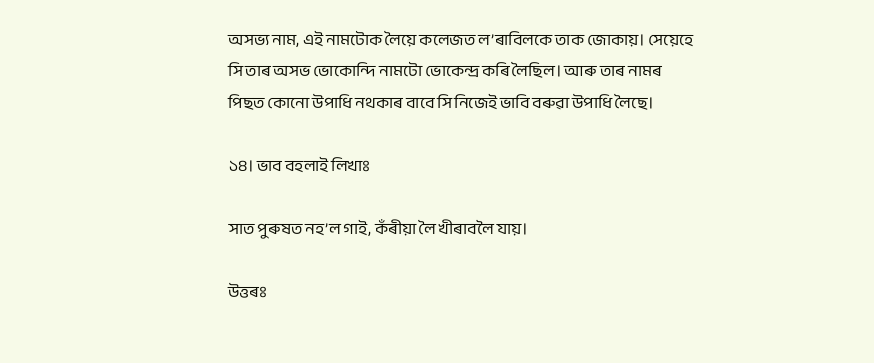অসভ্য নাম, এই নামটোক লৈয়ে কলেজত ল’ৰাবিলকে তাক জোকায়। সেয়েহে সি তাৰ অসভ ভোকোন্দি নামটো ভোকেন্দ্ৰ কৰি লৈছিল। আৰু তাৰ নামৰ পিছত কোনো উপাধি নথকাৰ বাবে সি নিজেই ভাবি বৰুৱা উপাধি লৈছে।

১৪। ভাব বহলাই লিখাঃ

সাত পুৰুষত নহ’ল গাই, কঁৰীয়া লৈ খীৰাবলৈ যায়।

উত্তৰঃ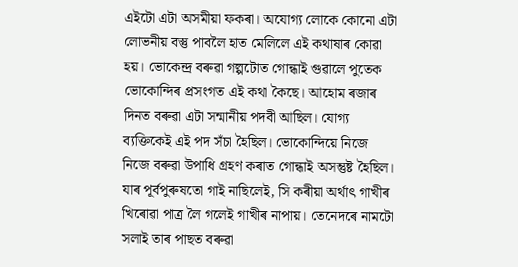এইটো এটা অসমীয়া ফকৰা। অযোগ্য লোকে কোনো এটা লোভনীয় বস্তু পাবলৈ হাত মেলিলে এই কথাষাৰ কোৱা হয়। ভোকেন্দ্ৰ বৰুৱা গল্পটোত গোন্ধাই গুৱালে পুতেক ভোকোন্দিৰ প্ৰসংগত এই কথা কৈছে। আহোম ৰজাৰ দিনত বৰুৱা এটা সন্মানীয় পদবী আছিল। যোগ্য ব্যক্তিকেই এই পদ সঁচা হৈছিল। ভোকোন্দিয়ে নিজে নিজে বৰুৱা উপাধি গ্ৰহণ কৰাত গোন্ধাই অসন্তুষ্ট হৈছিল। যাৰ পূৰ্বপুৰুষতো গাই নাছিলেই, সি কৰীয়া অৰ্থাৎ গাখীৰ খিৰোৱা পাত্ৰ লৈ গলেই গাখীৰ নাপায়। তেনেদৰে নামটো সলাই তাৰ পাছত বৰুৱা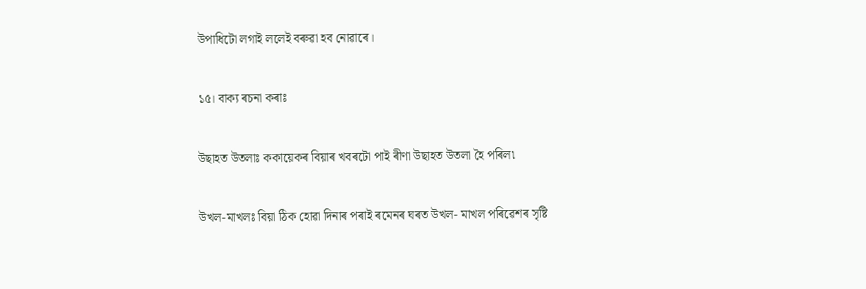উপাধিটো লগাই ললেই বৰুৱা হব নোৱাৰে।

১৫। বাক্য ৰচনা কৰাঃ

উছাহত উতলাঃ ককায়েকৰ বিয়াৰ খবৰটো পাই ৰীণা উছাহত উতলা হৈ পৰিল৷

উখল-মাখলঃ বিয়া ঠিক হোৱা দিনাৰ পৰাই ৰমেনৰ ঘৰত উখল- মাখল পৰিৱেশৰ সৃষ্টি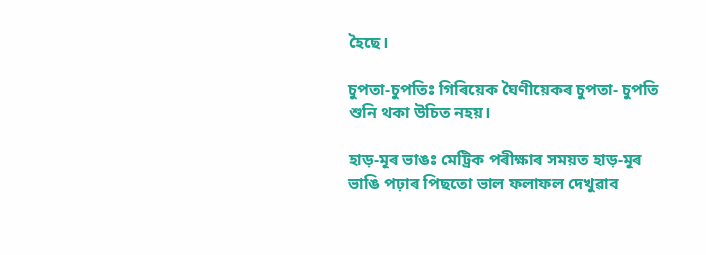হৈছে।

চুপতা-চুপতিঃ গিৰিয়েক ঘৈণীয়েকৰ চুপতা- চুপতি শুনি থকা উচিত নহয়।

হাড়-মূৰ ভাঙঃ মেট্ৰিক পৰীক্ষাৰ সময়ত হাড়-মূৰ ভাঙি পঢ়াৰ পিছতো ভাল ফলাফল দেখুৱাব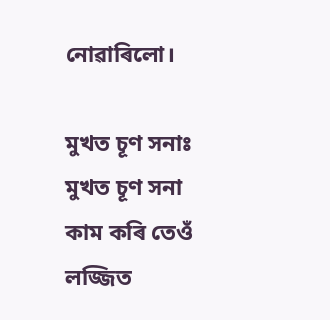নোৱাৰিলো।

মুখত চূণ সনাঃ মুখত চূণ সনা কাম কৰি তেওঁ লজ্জিত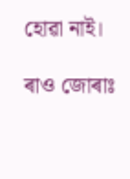হোৱা নাই।

ৰাও জোৰাঃ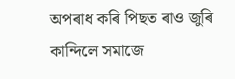অপৰাধ কৰি পিছত ৰাও জুৰি কান্দিলে সমাজে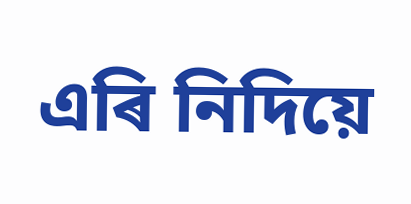এৰি নিদিয়ে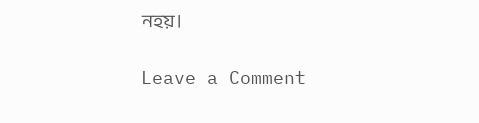নহয়।

Leave a Comment